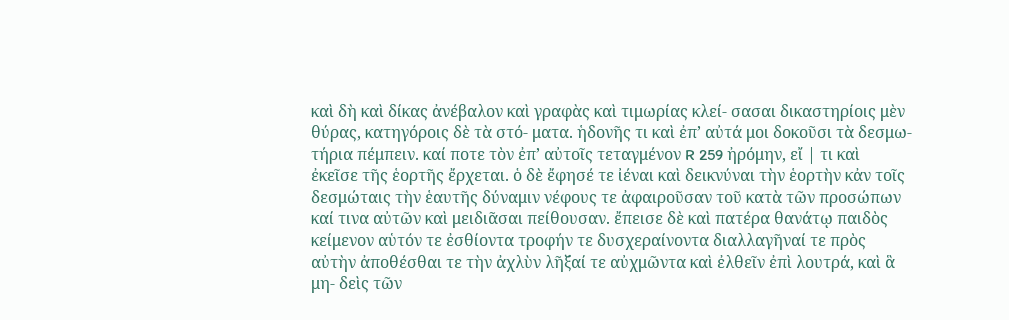καὶ δὴ καὶ δίκας ἀνέβαλον καὶ γραφὰς καὶ τιμωρίας κλεί- σασαι δικαστηρίοις μὲν θύρας, κατηγόροις δὲ τὰ στό- ματα. ἡδονῆς τι καὶ ἐπ’ αὐτά μοι δοκοῦσι τὰ δεσμω- τήρια πέμπειν. καί ποτε τὸν ἐπ’ αὐτοῖς τεταγμένον R 259 ἠρόμην, εἴ | τι καὶ ἐκεῖσε τῆς ἑορτῆς ἔρχεται. ὁ δὲ ἔφησέ τε ἰέναι καὶ δεικνύναι τὴν ἑορτὴν κἀν τοῖς δεσμώταις τὴν ἑαυτῆς δύναμιν νέφους τε ἀφαιροῦσαν τοῦ κατὰ τῶν προσώπων καί τινα αὐτῶν καὶ μειδιᾶσαι πείθουσαν. ἔπεισε δὲ καὶ πατέρα θανάτῳ παιδὸς κείμενον αὑτόν τε ἐσθίοντα τροφήν τε δυσχεραίνοντα διαλλαγῆναί τε πρὸς αὐτὴν ἀποθέσθαι τε τὴν ἀχλὺν λῆξαί τε αὐχμῶντα καὶ ἐλθεῖν ἐπὶ λουτρά, καὶ ἃ μη- δεὶς τῶν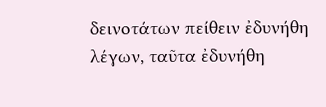δεινοτάτων πείθειν ἐδυνήθη λέγων, ταῦτα ἐδυνήθη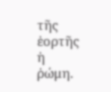τῆς ἑορτῆς ἡ ῥώμη.